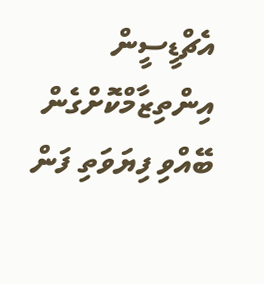އެޗްޑީސީން އިންތިޒާމްކޮށްގެން ބޭއްވި ފިޔަވަތި ފަން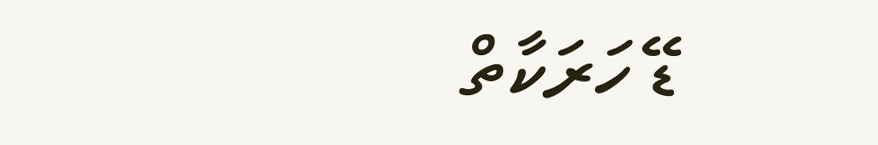ޑޭ ހަރަކާތް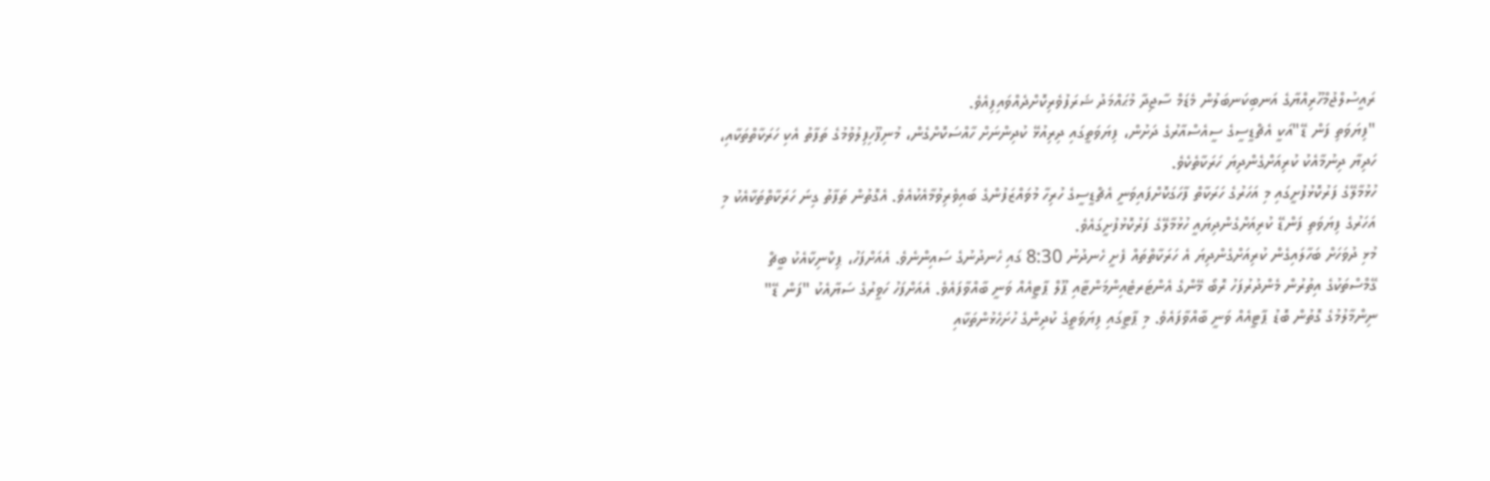ރައީސުލްޖުމްހޫރިއްޔާގެ އަނބިކަނބަލުން މެޑަމް ސާޖިދާ މުޙައްމަދު ޝަރަފުވެރިކޮށްދެއްވައިފިއެވެ.
"ފިޔަވަތި ފަން ޑޭ"އަކީ އެޗްޑީސީގެ ސީއެސްއާރުގެ ދަށުން، ފިޔަވަތީގައި ދިރިއުޅޭ ކުދިންނަށް ހާއްސަކޮށްގެން، މުނިފޫހިފިލުވުމުގެ ތަފާތު އެކި ހަރަކާތްތަކާއި، ހަދިޔާ ދިނުމާއެކު ކުރިއަށްގެންދިޔަ ހަރަކާތެކެވެ.
ހުޅުމާލޭގެ ފަރުކޮޅުފުށީގައި މި އަހަރުގެ ހަރަކާތް ފާހަގަކޮށްފައިވަނީ އެޗްޑީސީގެ ހުރިހާ މުވައްޒަފުންގެ ބައިވެރިވުމާއެކުއެވެ. އެގޮތުން ތަފާތު ގިނަ ހަރަކާތްތަކާއެކު މި އަހަރުގެ ފިޔަވަތި ފަންޑޭ ކުރިއަށްގެންދިޔައީ ހުޅުމާލޭގެ ފަރުކޮޅުފުށީގައެވެ.
މުޅި ދުވަހަށް ބަހާލައިގެން ކުރިއަށްގެންދިޔަ އެ ހަރަކާތްތައް ފެށީ ހެނދުނު 8:30 ގައި ހެނދުނުގެ ސައިންނެވެ. އެއަށްފަހު، ޕިކްނިކާއެކު ބީޗް ގޭމްސްތަކުގެ އިތުރުން މެންދުރުފަހު ރޮބޯ މޭންގެ އެންޓަރޓެއިންމަންޓާއި ޕޫލް ޕާޓީއެއް ވަނީ ބާއްވާފައެވެ. އެއަށްފަހު ހަވީރުގެ ސަޔާއެކު "ފަން ޑޭ" ނިންމާލުމުގެ ގޮތުން ބޮޑު ޕާޓީއެއް ވަނީ ބާއްވާފައެވެ. މި ޕާޓީގައި ފިޔަވަތީގެ ކުދިންގެ ހުށަހެޅުންތަކާއި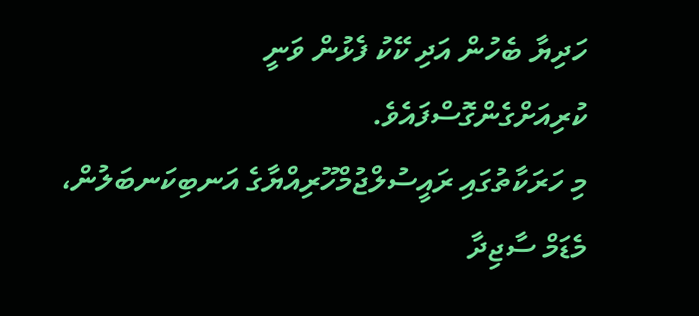ހަދިޔާ ބެހުން އަދި ކޭކު ފެޅުން ވަނީ ކުރިއަށްގެންގޮސްފައެވެ.
މި ހަރަކާތުގައި ރައީސުލްޖުމްހޫރިއްޔާގެ އަނބިކަނބަލުން، މެޑަމް ސާޖިދާ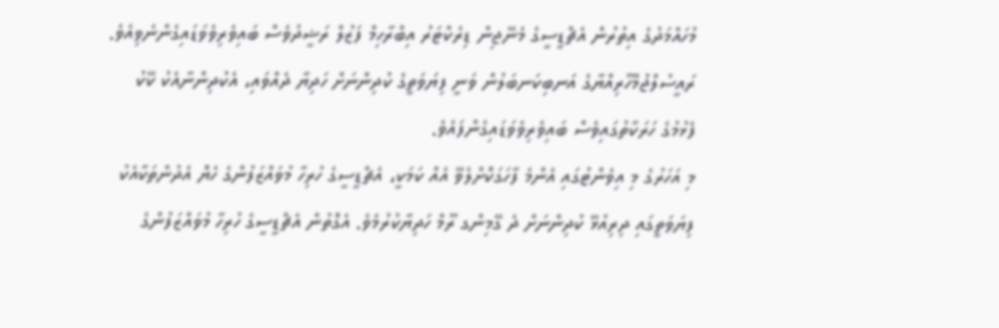މުހައްމަދުގެ އިތުރުން އެޗްޑީސީގެ މެނޭޖިން ޑިރެކްޓަރު އިބްރާހިމް ފަޒުލް ރަޝީދުވެސް ބައިވެރިވެވަޑައިގެންނެވިއެވެ. ރައީސުލްޖުމްހޫރިއްޔާގެ އަނބިކަނބަލުން ވަނީ ފިޔަވަތީގެ ކުދިންނަށް ހަދިޔާ ދެއްވައި، އެކުދިންނާއެކު ކޭކު ފެޅުމުގެ ހަރަކާތުގައިވެސް ބައިވެރިވެވަޑައިގެންފައެވެ.
މި އަހަރުގެ މި އިވެންޓުގައި އެންމެ ފާހަގަކޮށްލެވޭ އެއް ކަމަކީ، އެޗްޑީސީގެ ހުރިހާ މުވައްޒަފުންގެ ހެޔޮ އެދުންތަކާއެކު ފިޔަވަތީގައި ދިރިއުޅޭ ކުދިންނަށް ދެ ގޭމިންގ ރޫމް ހަދިޔާކުރުމެވެ. އެގޮތުން އެޗްޑީސީގެ ހުރިހާ މުވައްޒަފުންގެ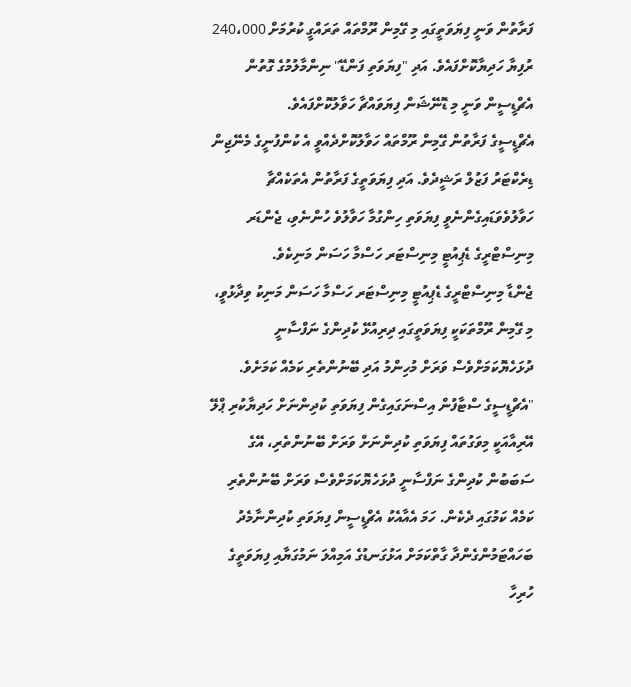ފަރާތުން ވަނީ ފިޔަވަތީގައި މި ގޭމިން ރޫމްތައް ތަރައްގީ ކުރުމަށް 240،000 ރުފިޔާ ހަދިޔާކޮށްފައެވެ. އަދި "ފިޔަވަތި ފަންޑޭ" ނިންމާލުމުގެ ގޮތުން އެޗްޑީސީން ވަނީ މި ޑޮނޭޝަން ފިޔަވައްޗާ ހަވާލުކޮށްފައެވެ.
އެޗްޑީސީގެ ފަރާތުން ގޭމިން ރޫމްތައް ހަވާލުކޮށްދެއްވީ އެ ކުންފުނީގެ މެނޭޖިން ޑިރެކްޓަރު ފަޒުލް ރަޝީދެވެ. އަދި ފިޔަވަތީގެ ފަރާތުން އެތަކެއްޗާ ހަވާލުވެވަޑައިގެންނެވީ ފިޔަވަތި ހިންގުމާ ހަވާލުވެ ހުންނެވި، ޖެންޑަރ މިނިސްޓްރީގެ ޑެޕިއުޓީ މިނިސްޓަރ ހަސްމާ ހަސަން މަނިކެވެ.
ޖެންޑާ މިނިސްޓްރީގެ ޑެޕިއުޓީ މިނިސްޓަރ ހަސްމާ ހަސަން މަނިކު ވިދާޅުވީ، މި ގޭމިން ރޫމްތަކަކީ ފިޔަވަތީގައި ދިރިއުޅޭ ކުދިންގެ ނަފްސާނީ ދުޅަހެޔޮކަމަށްވެސް ވަރަށް މުހިންމު އަދި ބޭނުންތެރި ކަމެއް ކަމަށެވެ.
"އެޗްޑީސީގެ ސްޓާފުން އިސްނަގައިގެން ފިޔަވަތި ކުދިންނަށް ހަދިޔާކުރި ޕްލޭ އޭރިއާއަކީ މިވަގުތައް ފިޔަވަތި ކުދިންނަށް ވަރަށް ބޭނުންތެރި، އޭގެ ސަބަބުން ކުދިންގެ ނަފްސާނީ ދުޅަހެޔޮކަމަށްވެސް ވަރަށް ބޭނުންތެރި ކަމެއް ކަމުގައި ދެކެން. ހަމަ އެއާއެކު އެޗްޑީސީން ފިޔަވަތި ކުދިންނާމެދު ބަހައްޓަމުންގެންދާ ގާތްކަމަށް އަޅުގަނޑުގެ އަމިއްލަ ނަމުގަޔާއި ފިޔަވަތީގެ ހުރިހާ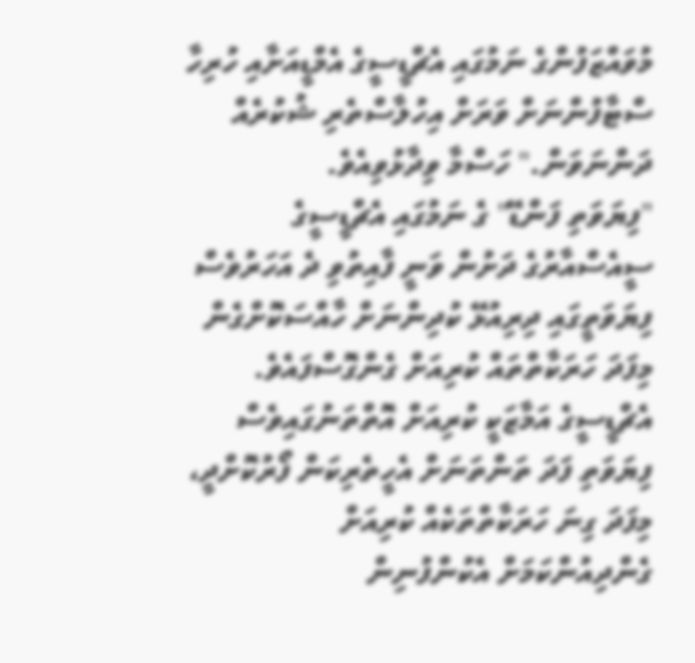މުވައްޒަފުންގެ ނަމުގައި އެޗްޑީސީގެ އެމްޑީއަށާއި ހުރިހާ ސްޓާފުންނަށް ވަރަށް އިހުލާސްތެރި ޝުކުރެއް ދަންނަވަން." ހަސްމާ ވިދާޅުވިއެވެ.
"ފިޔަވަތި ފަންޑޭ" ގެ ނަމުގައި އެޗްޑީސީގެ ސީއެސްއާރުގެ ދަށުން ވަނީ ފާއިތުވި ދެ އަހަރުވެސް ފިޔަވަތީގައި ދިރިއުޅޭ ކުދިންނަށް ހާއްސަކޮށްގެން މިފަދަ ހަރަކާތްތައް ކުރިއަށް ގެންގޮސްފައެވެ.
އެޗްޑީސީގެ އަމާޒަކީ ކުރިއަށް އޮތްތަނުގައިވެސް ފިޔަވަތި ފަދަ ތަންތަނަށް އެހީތެރިކަން ފޯރުކޮށްދީ، މިފަދަ ގިނަ ހަރަކާތްތަކެއް ކުރިއަށް ގެންދިއުންކަމަށް އެކުންފުނިން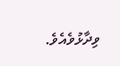ވިދާޅުވެއެވެ.